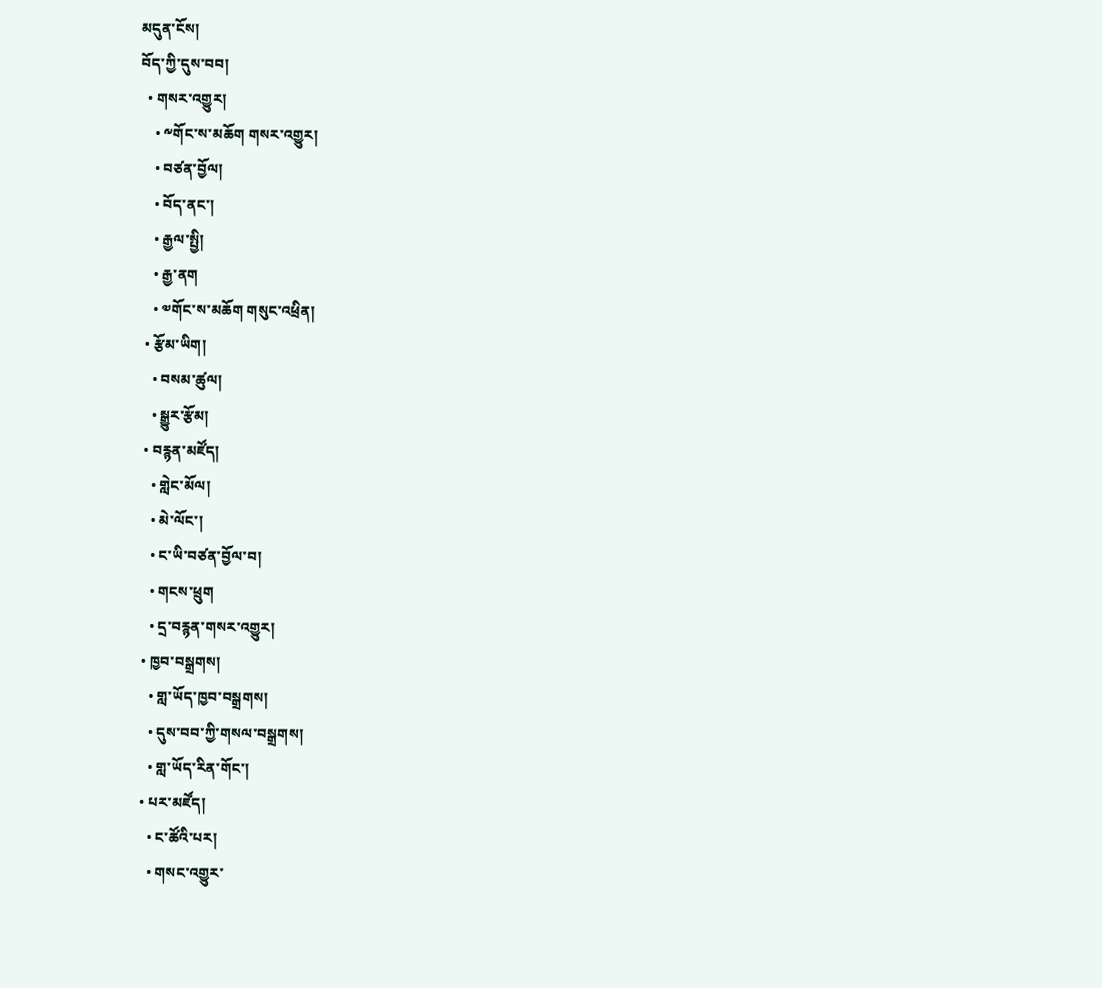མདུན་ངོས།
བོད་ཀྱི་དུས་བབ།
  • གསར་འགྱུར།
    • ༸གོང་ས་མཆོག གསར་འགྱུར།
    • བཙན་བྱོལ།
    • བོད་ནང་།
    • རྒྱལ་སྤྱི།
    • རྒྱ་ནག
    • ༧གོང་ས་མཆོག གསུང་འཕྲིན།
  • རྩོམ་ཡིག།
    • བསམ་ཚུལ།
    • སྒྱུར་རྩོམ།
  • བརྙན་མཛོད།
    • གླེང་མོལ།
    • མེ་ལོང་།
    • ང་ཡི་བཙན་བྱོལ་བ།
    • གངས་ཕྲུག
    • དྲ་བརྙན་གསར་འགྱུར།
  • ཁྱབ་བསྒྲགས།
    • གླ་ཡོད་ཁྱབ་བསྒྲགས།
    • དུས་བབ་ཀྱི་གསལ་བསྒྲགས།
    • གླ་ཡོད་རིན་གོང་།
  • པར་མཛོད།
    • ང་ཚོའི་པར།
    • གསང་འགྱུར་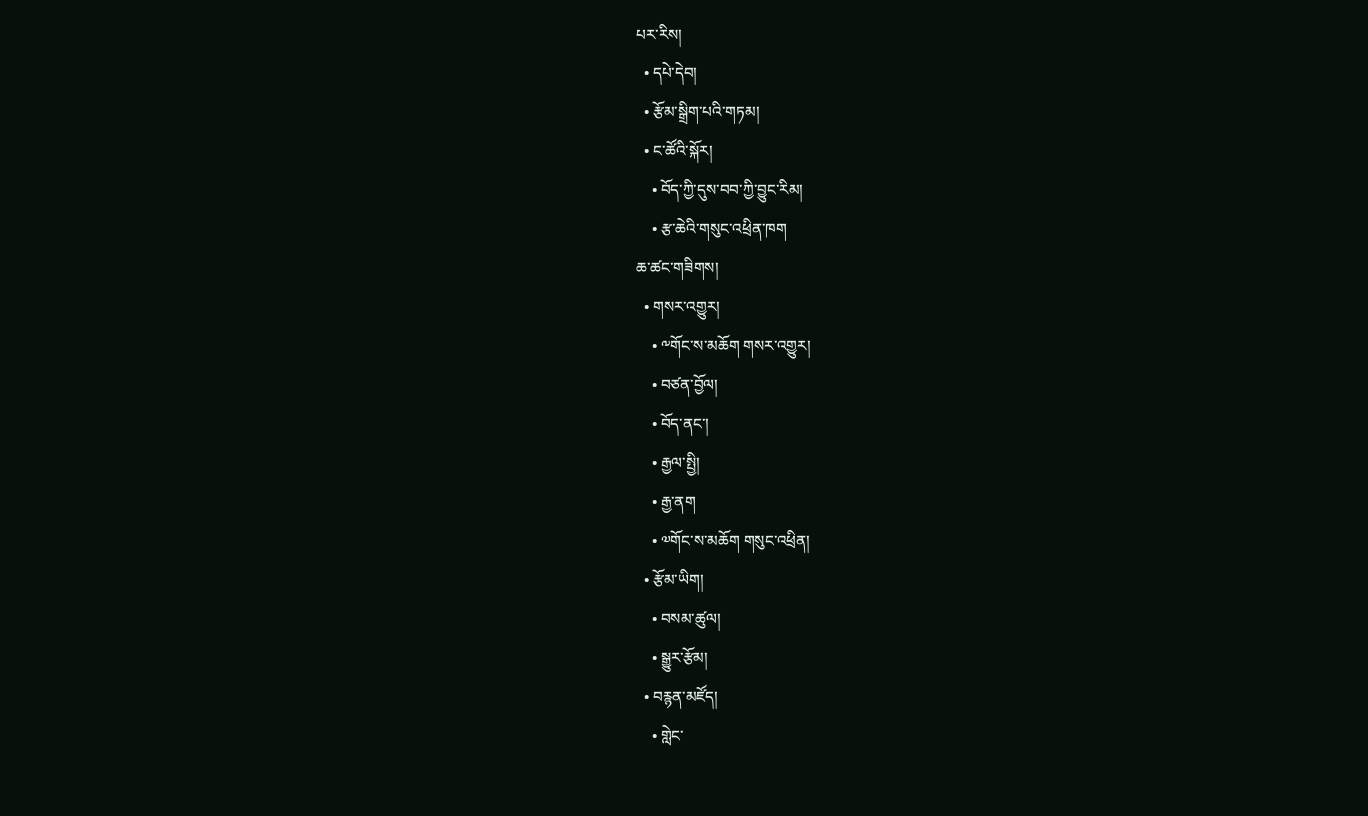པར་རིས།
  • དཔེ་དེབ།
  • རྩོམ་སྒྲིག་པའི་གཏམ།
  • ང་ཚོའི་སྐོར།
    • བོད་ཀྱི་དུས་བབ་ཀྱི་བྱུང་རིམ།
    • རྩ་ཆེའི་གསུང་འཕྲིན་ཁག
ཆ་ཚང་གཟིགས།
  • གསར་འགྱུར།
    • ༸གོང་ས་མཆོག གསར་འགྱུར།
    • བཙན་བྱོལ།
    • བོད་ནང་།
    • རྒྱལ་སྤྱི།
    • རྒྱ་ནག
    • ༧གོང་ས་མཆོག གསུང་འཕྲིན།
  • རྩོམ་ཡིག།
    • བསམ་ཚུལ།
    • སྒྱུར་རྩོམ།
  • བརྙན་མཛོད།
    • གླེང་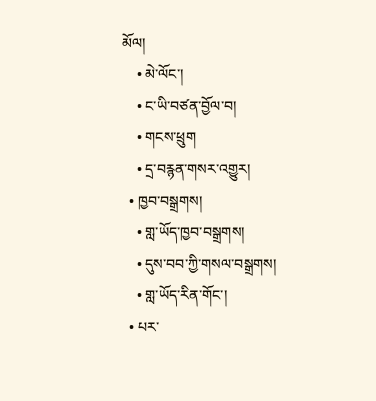མོལ།
    • མེ་ལོང་།
    • ང་ཡི་བཙན་བྱོལ་བ།
    • གངས་ཕྲུག
    • དྲ་བརྙན་གསར་འགྱུར།
  • ཁྱབ་བསྒྲགས།
    • གླ་ཡོད་ཁྱབ་བསྒྲགས།
    • དུས་བབ་ཀྱི་གསལ་བསྒྲགས།
    • གླ་ཡོད་རིན་གོང་།
  • པར་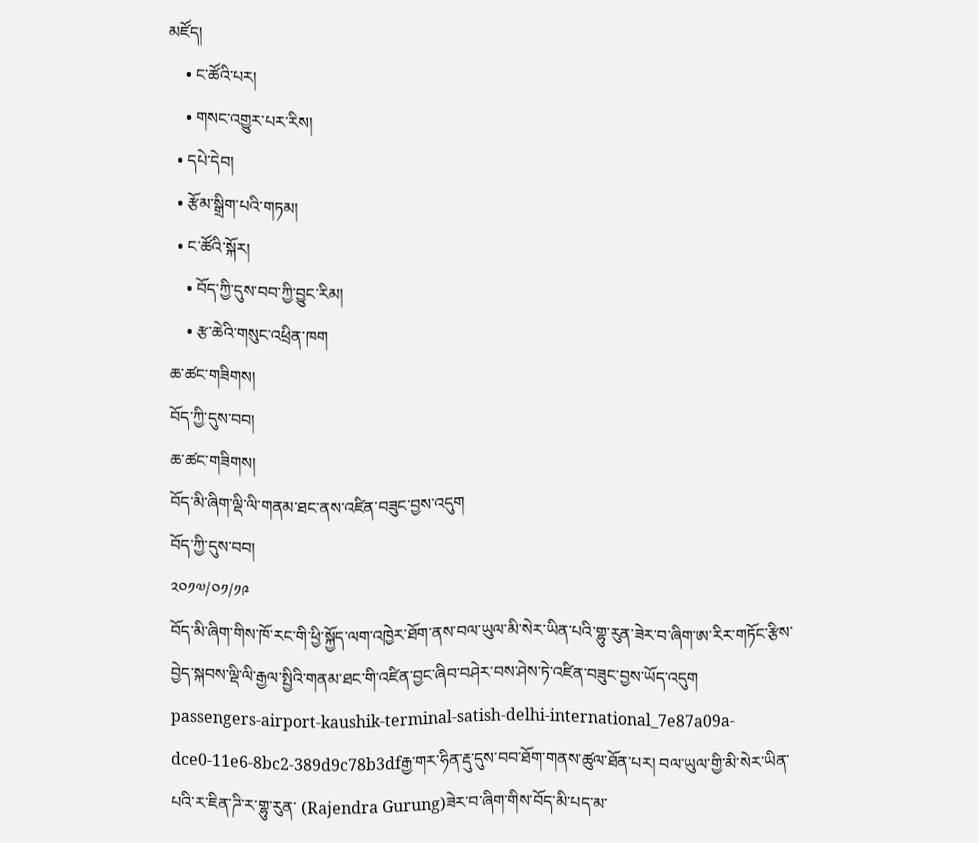མཛོད།
    • ང་ཚོའི་པར།
    • གསང་འགྱུར་པར་རིས།
  • དཔེ་དེབ།
  • རྩོམ་སྒྲིག་པའི་གཏམ།
  • ང་ཚོའི་སྐོར།
    • བོད་ཀྱི་དུས་བབ་ཀྱི་བྱུང་རིམ།
    • རྩ་ཆེའི་གསུང་འཕྲིན་ཁག
ཆ་ཚང་གཟིགས།
བོད་ཀྱི་དུས་བབ།
ཆ་ཚང་གཟིགས།
བོད་མི་ཞིག་ལྡི་ལི་གནམ་ཐང་ནས་འཛིན་བཟུང་བྱས་འདུག
བོད་ཀྱི་དུས་བབ།
༢༠༡༧/༠༡/༡༩
བོད་མི་ཞིག་གིས་ཁོ་རང་གི་ཕྱི་སྐྱོད་ལག་འཁྱེར་ཐོག་ནས་བལ་ཡུལ་མི་སེར་ཡིན་པའི་གྷུ་རུན་ཟེར་བ་ཞིག་ཨ་རིར་གཏོང་རྩིས་བྱེད་སྐབས་ལྡི་ལི་རྒྱལ་སྤྱིའི་གནམ་ཐང་གི་འཛིན་བྱང་ཞིབ་བཤེར་བས་ཤེས་ཏེ་འཛིན་བཟུང་བྱས་ཡོད་འདུག
passengers-airport-kaushik-terminal-satish-delhi-international_7e87a09a-dce0-11e6-8bc2-389d9c78b3dfརྒྱ་གར་ཧིན་རྡུ་དུས་བབ་ཐོག་གནས་ཚུལ་ཐོན་པར། བལ་ཡུལ་གྱི་མི་སེར་ཡིན་པའི་ར་ཇིན་ཌི་ར་གྷུ་རུན་ (Rajendra Gurung)ཟེར་བ་ཞིག་གིས་བོད་མི་པད་མ་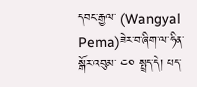དབང་རྒྱལ་ (Wangyal Pema)ཟེར་བ་ཞིག་ལ་ཧིན་སྒོར་འབུམ་ ༤༠ སྤྲད་དེ། པད་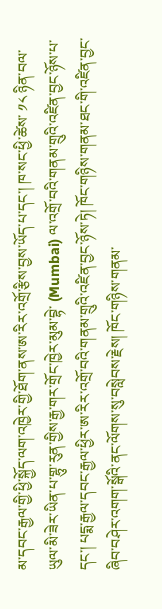མ་དབང་རྒྱལ་གྱི་ཕྱི་སྐྱོད་ལག་འཁྱེར་གྱི་ཐོག་ནས་ཨ་རིར་འགྲོ་རྩིས་བྱས་ཡོད་པ་དང་། ཁ་སང་ཕྱི་ཚེས་ ༡༨ ཉིན་བལ་ཡུལ་མི་ཟེར་ཡིན་པ་གྷུ་རུན་གྱིས་རྒྱ་གར་གྲོང་ཁྱེར་མུམ་བྷེ་ (Mumbai) ལ་འགྲོ་བའི་གནམ་གྲུའི་འཛིན་བྱང་ཉོས་པ་དང་། པདྨ་རྒྱལ་དབང་རྒྱལ་ཕྱིར་ཨ་རིར་འགྲོ་བའི་གནམ་གྲུའི་འཛིན་བྱང་ཉོས་ཏེ། ཁོང་གཉིས་གནམ་ཐང་གི་འཛིན་བྱང་ཞིབ་བཤེར་འགག་སྒོའི་ནང་ལོགས་སུ་བསླེབས་རྗེས། ཁོང་གཉིས་གནམ་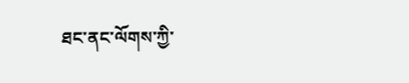ཐང་ནང་ལོགས་ཀྱི་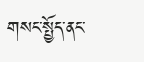གསང་སྤྱོད་ནང་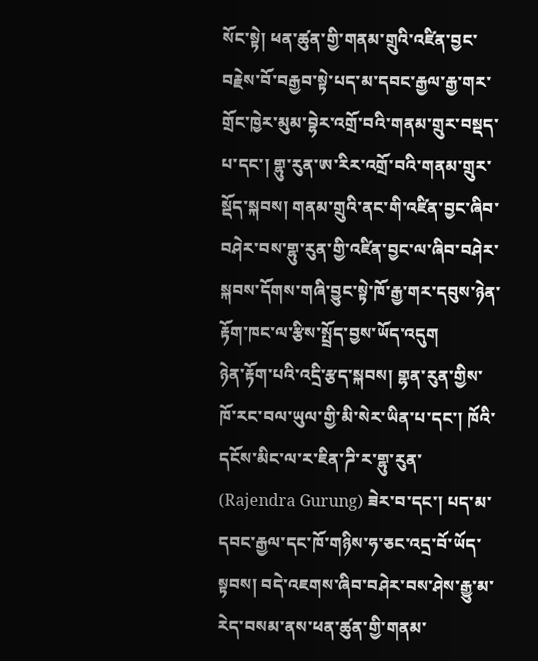སོང་སྟེ། ཕན་ཚུན་གྱི་གནམ་གྲུའི་འཛིན་བྱང་བརྗེས་བོ་བརྒྱབ་སྟེ་པད་མ་དབང་རྒྱལ་རྒྱ་གར་གྲོང་ཁྱེར་མུམ་བྷེར་འགྲོ་བའི་གནམ་གྲུར་བསྡད་པ་དང་། གྷུ་རུན་ཨ་རིར་འགྲོ་བའི་གནམ་གྲུར་སྡོད་སྐབས། གནམ་གྲུའི་ནང་གི་འཛིན་བྱང་ཞིབ་བཤེར་བས་གྷུ་རུན་གྱི་འཛིན་བྱང་ལ་ཞིབ་བཤེར་སྐབས་དོགས་གཞི་བྱུང་སྟེ་ཁོ་རྒྱ་གར་དབུས་ཉེན་རྟོག་ཁང་ལ་རྩིས་སྤྲོད་བྱས་ཡོད་འདུག
ཉེན་རྟོག་པའི་འདྲི་རྩད་སྐབས། གྷན་རུན་གྱིས་ཁོ་རང་བལ་ཡུལ་གྱི་མི་སེར་ཡིན་པ་དང་། ཁོའི་དངོས་མིང་ལ་ར་ཇིན་ཌི་ར་གྷུ་རུན་ (Rajendra Gurung) ཟེར་བ་དང་། པད་མ་དབང་རྒྱལ་དང་ཁོ་གཉིས་ཧ་ཅང་འདྲ་བོ་ཡོད་སྟབས། བདེ་འཇགས་ཞིབ་བཤེར་བས་ཤེས་རྒྱུ་མ་རེད་བསམ་ནས་ཕན་ཚུན་གྱི་གནམ་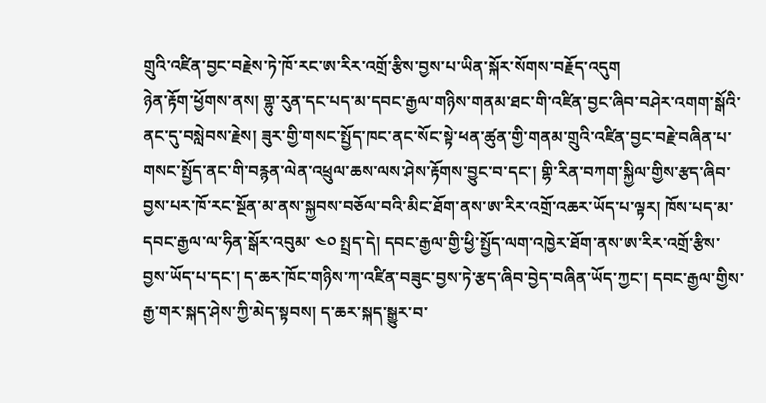གྲུའི་འཛིན་བྱང་བརྗེས་ཏེ་ཁོ་རང་ཨ་རིར་འགྲོ་རྩིས་བྱས་པ་ཡིན་སྐོར་སོགས་བརྗོད་འདུག
ཉེན་རྟོག་ཕྱོགས་ནས། གྷུ་རུན་དང་པད་མ་དབང་རྒྱལ་གཉིས་གནམ་ཐང་གི་འཛིན་བྱང་ཞིབ་བཤེར་འགག་སྒོའི་ནང་དུ་བསླེབས་རྗེས། ཟུར་གྱི་གསང་སྤྱོད་ཁང་ནང་སོང་སྟེ་ཕན་ཚུན་གྱི་གནམ་གྲུའི་འཛིན་བྱང་བརྗེ་བཞིན་པ་གསང་སྤྱོད་ནང་གི་བརྙན་ལེན་འཕྲུལ་ཆས་ལས་ཤེས་རྟོགས་བྱུང་བ་དང་། གྷི་རིན་བཀག་སྐྱིལ་གྱིས་རྩད་ཞིབ་བྱས་པར་ཁོ་རང་སྔོན་མ་ནས་སྐྱབས་བཅོལ་བའི་མིང་ཐོག་ནས་ཨ་རིར་འགྲོ་འཆར་ཡོད་པ་ལྟར། ཁོས་པད་མ་དབང་རྒྱལ་ལ་ཧིན་སྒོར་འབུམ་ ༤༠ སྤྲད་དེ། དབང་རྒྱལ་གྱི་ཕྱི་སྤྱོད་ལག་འཁྱེར་ཐོག་ནས་ཨ་རིར་འགྲོ་རྩིས་བྱས་ཡོད་པ་དང་། ད་ཆར་ཁོང་གཉིས་ཀ་འཛིན་བཟུང་བྱས་ཏེ་རྩད་ཞིབ་བྱེད་བཞིན་ཡོད་ཀྱང་། དབང་རྒྱལ་གྱིས་རྒྱ་གར་སྐད་ཤེས་ཀྱི་མེད་སྟབས། ད་ཆར་སྐད་སྒྱུར་བ་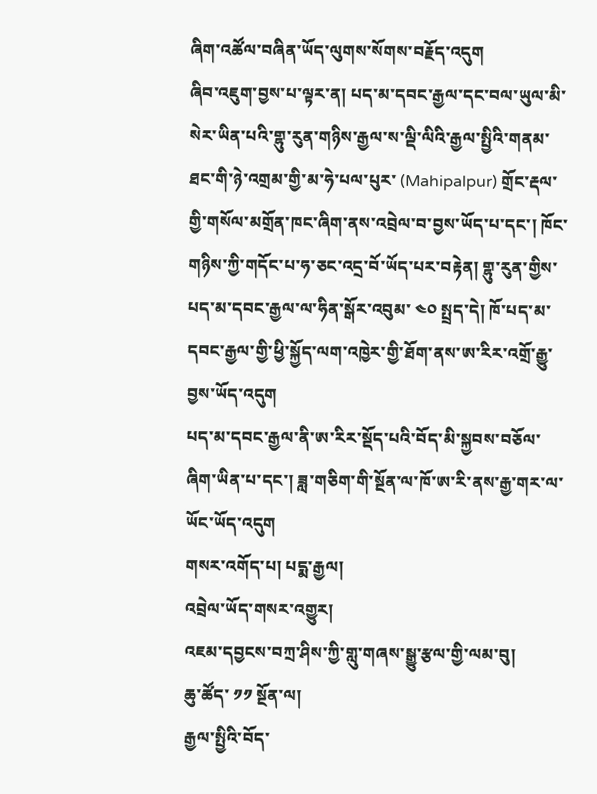ཞིག་འཚོལ་བཞིན་ཡོད་ལུགས་སོགས་བརྗོད་འདུག
ཞིབ་འཇུག་བྱས་པ་ལྟར་ན། པད་མ་དབང་རྒྱལ་དང་བལ་ཡུལ་མི་སེར་ཡིན་པའི་གྷུ་རུན་གཉིས་རྒྱལ་ས་ལྡི་ལིའི་རྒྱལ་སྤྱིའི་གནམ་ཐང་གི་ཉེ་འགྲམ་གྱི་མ་ཧེ་པལ་པུར་ (Mahipalpur) གྲོང་རྡལ་གྱི་གསོལ་མགྲོན་ཁང་ཞིག་ནས་འབྲེལ་བ་བྱས་ཡོད་པ་དང་། ཁོང་གཉིས་ཀྱི་གདོང་པ་ཧ་ཅང་འདྲ་བོ་ཡོད་པར་བརྟེན། གྷུ་རུན་གྱིས་པད་མ་དབང་རྒྱལ་ལ་ཧིན་སྒོར་འབུམ་ ༤༠ སྤྲད་དེ། ཁོ་པད་མ་དབང་རྒྱལ་གྱི་ཕྱི་སྐྱོད་ལག་འཁྱེར་གྱི་ཐོག་ནས་ཨ་རིར་འགྲོ་རྒྱུ་བྱས་ཡོད་འདུག
པད་མ་དབང་རྒྱལ་ནི་ཨ་རིར་སྡོད་པའི་བོད་མི་སྐྱབས་བཅོལ་ཞིག་ཡིན་པ་དང་། ཟླ་གཅིག་གི་སྔོན་ལ་ཁོ་ཨ་རི་ནས་རྒྱ་གར་ལ་ཡོང་ཡོད་འདུག
གསར་འགོད་པ། པདྨ་རྒྱལ།
འབྲེལ་ཡོད་གསར་འགྱུར།
འཇམ་དབྱངས་བཀྲ་ཤིས་ཀྱི་གླུ་གཞས་སྒྱུ་རྩལ་གྱི་ལམ་བུ།
ཆུ་ཚོད་ ༡༡ སྔོན་ལ།
རྒྱལ་སྤྱིའི་བོད་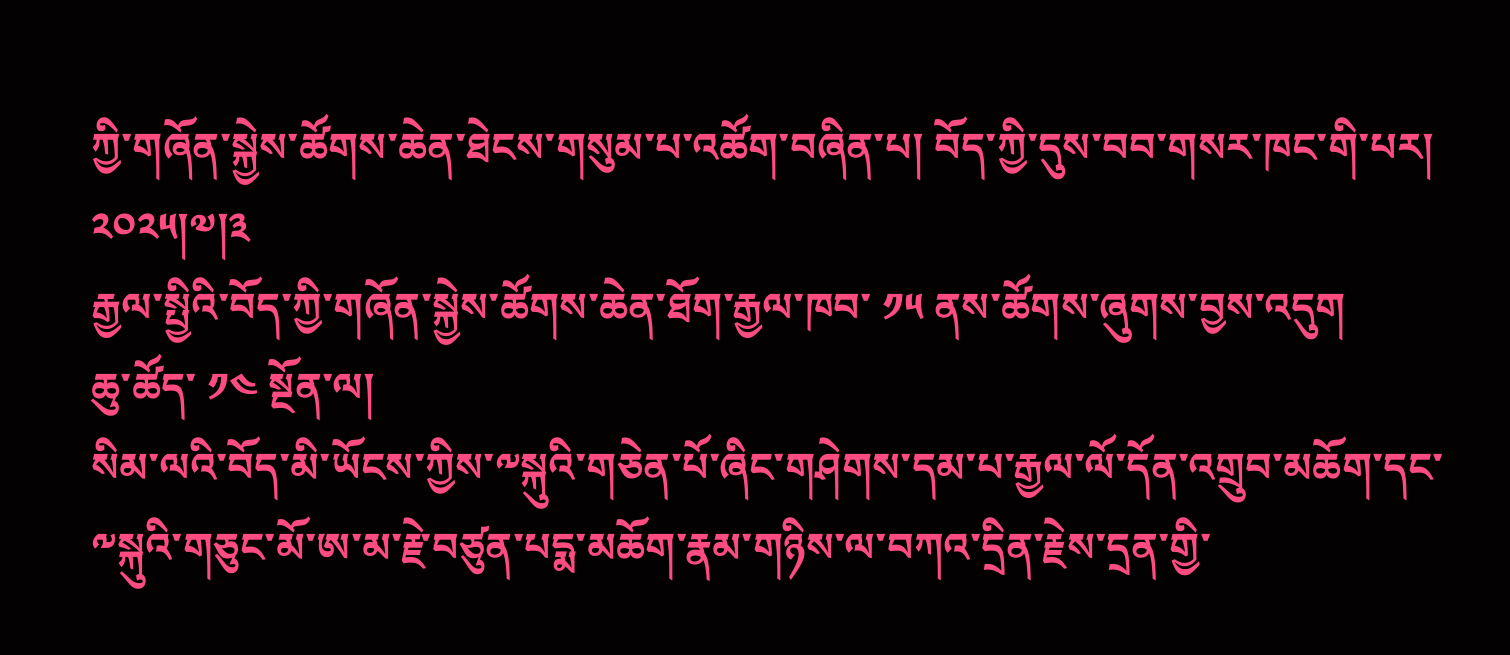ཀྱི་གཞོན་སྐྱེས་ཚོགས་ཆེན་ཐེངས་གསུམ་པ་འཚོག་བཞིན་པ། བོད་ཀྱི་དུས་བབ་གསར་ཁང་གི་པར། ༢༠༢༥།༧།༣
རྒྱལ་སྤྱིའི་བོད་ཀྱི་གཞོན་སྐྱེས་ཚོགས་ཆེན་ཐོག་རྒྱལ་ཁབ་ ༡༥ ནས་ཚོགས་ཞུགས་བྱས་འདུག
ཆུ་ཚོད་ ༡༤ སྔོན་ལ།
སིམ་ལའི་བོད་མི་ཡོངས་ཀྱིས་༸སྐུའི་གཅེན་པོ་ཞིང་གཤེགས་དམ་པ་རྒྱལ་ལོ་དོན་འགྲུབ་མཆོག་དང་༸སྐུའི་གཅུང་མོ་ཨ་མ་རྗེ་བཙུན་པདྨ་མཆོག་རྣམ་གཉིས་ལ་བཀའ་དྲིན་རྗེས་དྲན་གྱི་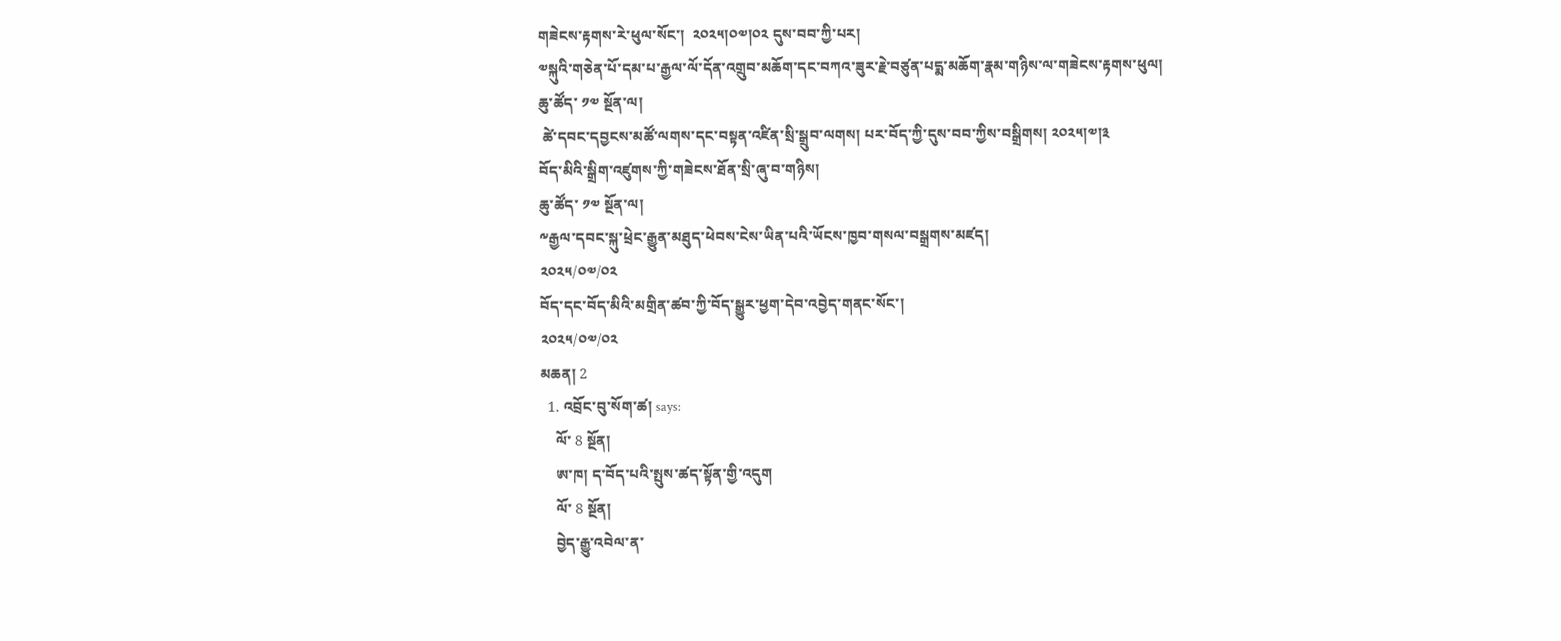གཟེངས་རྟགས་རེ་ཕུལ་སོང་།  ༢༠༢༥།༠༧།༠༢ དུས་བབ་ཀྱི་པར།
༧སྐུའི་གཅེན་པོ་དམ་པ་རྒྱལ་ལོ་དོན་འགྲུབ་མཆོག་དང་བཀའ་ཟུར་རྗེ་བཙུན་པདྨ་མཆོག་རྣམ་གཉིས་ལ་གཟེངས་རྟགས་ཕུལ།
ཆུ་ཚོད་ ༡༧ སྔོན་ལ།
 ཚེ་དབང་དབྱངས་མཚོ་ལགས་དང་བསྟན་འཛིན་སྲི་སྒྲུབ་ལགས། པར་བོད་ཀྱི་དུས་བབ་ཀྱིས་བསྒྲིགས། ༢༠༢༥།༧།༣
བོད་མིའི་སྒྲིག་འཛུགས་ཀྱི་གཟེངས་ཐོན་སྲི་ཞུ་བ་གཉིས།
ཆུ་ཚོད་ ༡༧ སྔོན་ལ།
༸རྒྱལ་དབང་སྐུ་ཕྲེང་རྒྱུན་མཐུད་ཕེབས་ངེས་ཡིན་པའི་ཡོངས་ཁྱབ་གསལ་བསྒྲགས་མཛད།
༢༠༢༥/༠༧/༠༢
བོད་དང་བོད་མིའི་མགྲིན་ཚབ་ཀྱི་བོད་སྒྱུར་ཕྱག་དེབ་འབྱེད་གནང་སོང་།
༢༠༢༥/༠༧/༠༢
མཆན། 2
  1. འབྲོང་བུ་སོག་ཚ། says:
    ལོ་ 8 སྔོན།
    ཨ་ཁ། ད་བོད་པའི་སྤུས་ཚད་སྟོན་གྱི་འདུག
    ལོ་ 8 སྔོན།
    བྱེད་རྒྱུ་འབེལ་ན་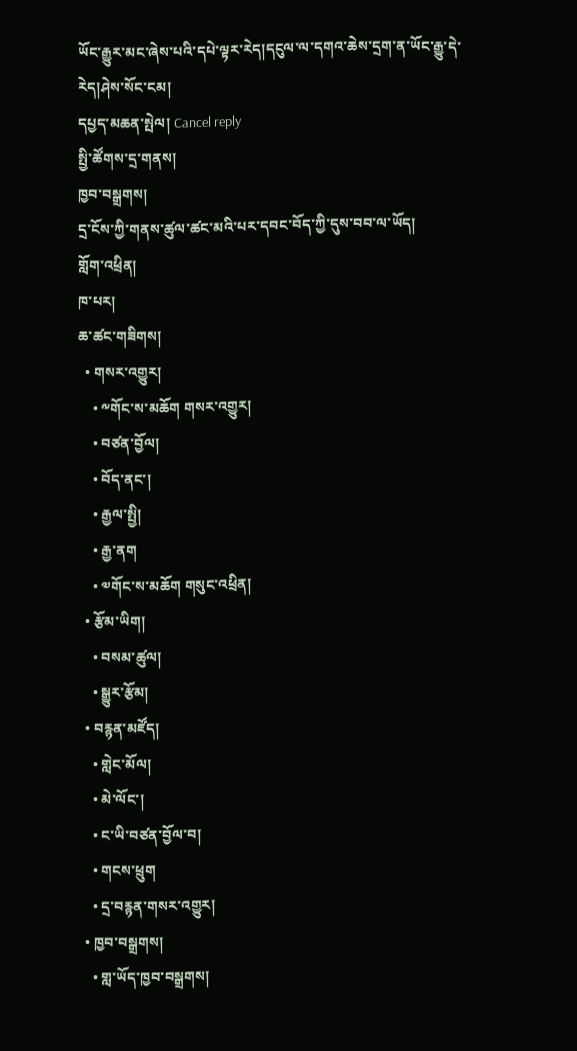ཡོང་རྒྱུར་མང་ཞེས་པའི་དཔེ་ལྟར་རེད།དངུལ་ལ་དགའ་ཆེས་དྲག་ན་ཡོང་རྒྱུ་དེ་རེད།ཤེས་སོང་ངམ།
དཔྱད་མཆན་སྤེལ། Cancel reply
སྤྱི་ཚོགས་དྲ་གནས།
ཁྱབ་བསྒྲགས།
དྲ་ངོས་ཀྱི་གནས་ཚུལ་ཚང་མའི་པར་དབང་བོད་ཀྱི་དུས་བབ་ལ་ཡོད།
གློག་འཕྲིན།
ཁ་པར།
ཆ་ཚང་གཟིགས།
  • གསར་འགྱུར།
    • ༸གོང་ས་མཆོག གསར་འགྱུར།
    • བཙན་བྱོལ།
    • བོད་ནང་།
    • རྒྱལ་སྤྱི།
    • རྒྱ་ནག
    • ༧གོང་ས་མཆོག གསུང་འཕྲིན།
  • རྩོམ་ཡིག།
    • བསམ་ཚུལ།
    • སྒྱུར་རྩོམ།
  • བརྙན་མཛོད།
    • གླེང་མོལ།
    • མེ་ལོང་།
    • ང་ཡི་བཙན་བྱོལ་བ།
    • གངས་ཕྲུག
    • དྲ་བརྙན་གསར་འགྱུར།
  • ཁྱབ་བསྒྲགས།
    • གླ་ཡོད་ཁྱབ་བསྒྲགས།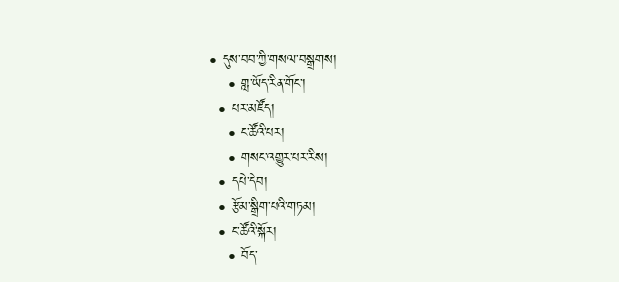• དུས་བབ་ཀྱི་གསལ་བསྒྲགས།
    • གླ་ཡོད་རིན་གོང་།
  • པར་མཛོད།
    • ང་ཚོའི་པར།
    • གསང་འགྱུར་པར་རིས།
  • དཔེ་དེབ།
  • རྩོམ་སྒྲིག་པའི་གཏམ།
  • ང་ཚོའི་སྐོར།
    • བོད་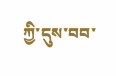ཀྱི་དུས་བབ་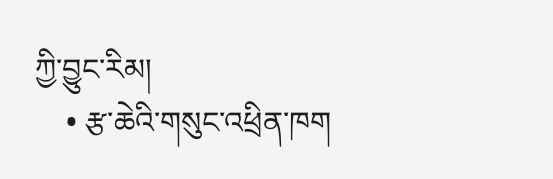ཀྱི་བྱུང་རིམ།
    • རྩ་ཆེའི་གསུང་འཕྲིན་ཁག